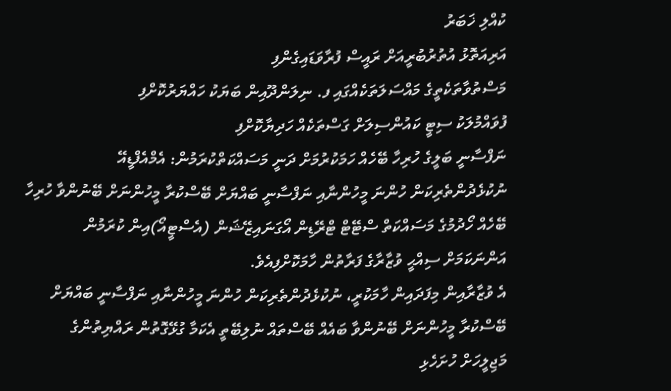ކުއްލި ޚަބަރު
އަރިއަތޮޅު އުތުރުބުރީއަށް ރައީސް ފުރާވަޑައިގެންފި
މަސްތުވާތަކެތީގެ މައްސަލަތަކެއްގައި ފ. ނިލަންދޫއިން ބަޔަކު ހައްޔަރުކޮށްފި
ފުވައްމުލަކު ސިޓީ ކައުންސިލަށް ގަސްތަކެއް ހަދިޔާކޮށްފި
ނަފްސާނީ ބަލީގެ ހުރިހާ ބޭހެއް ހަމަކުރުމަށް ދަނީ މަސައްކަތްކުރަމުން: އެމްއެފްޑީއޭ
ނުކުޅެދުންތެރިކަން ހުންނަ މީހުންނާއި ނަފްސާނީ ބައްޔަށް ބޭސްކުރާ މީހުންނަށް ބޭނުންވާ ހުރިހާ ބޭހެއް ހޯދުމުގެ މަސައްކަތް ސްޓޭޓް ޓްރޭޑިން އޯގަނައިޒޭޝަން (އެސްޓީއޯ)އިން ކުރަމުން އަންނަކަމަށް ސިއްޙީ ވުޒާރާގެ ފަރާތުން ހާމަކޮށްފިއެވެ.
އެ ވުޒާރާއިން މިފަދައިން ހާމަކުރީ، ނުކުޅެދުންތެރިކަން ހުންނަ މީހުންނާއި ނަފްސާނީ ބައްޔަށް ބޭސްކުރާ މީހުންނަށް ބޭނުންވާ ބައެއް ބޭސްތައް ނުލިބޭތީ އެކަމާ ގުޅޭގޮތުން ރައްޔިތުންގެ މަޖިލީހަށް ހުށަހެޅި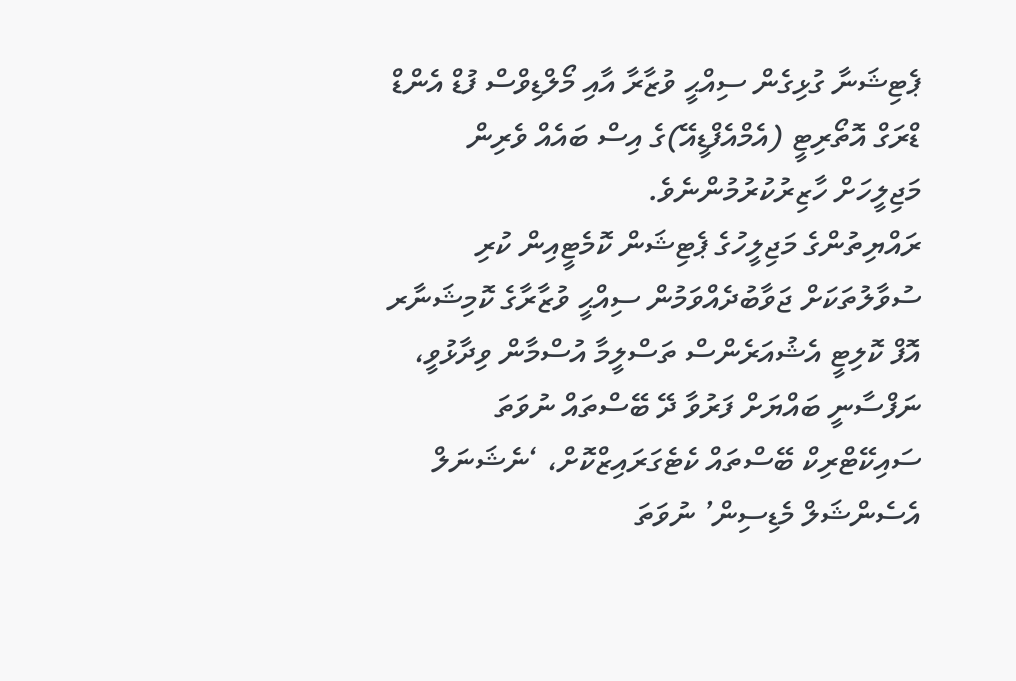ޕެޓިޝަނާ ގުޅިގެން ސިއްޙީ ވުޒާރާ އާއި މޯލްޑިވްސް ފުޑް އެންޑް ޑްރަގް އޮތޯރިޓީ (އެމްއެފްޑީއޭ)ގެ އިސް ބައެއް ވެރިން މަޖިލީހަށް ހާޒިރުކުރުމުންނެވެ.
ރައްޔިތުންގެ މަޖިލީހުގެ ޕެޓިޝަން ކޮމެޓީއިން ކުރި ސުވާލުތަކަށް ޖަވާބުދެއްވަމުން ސިއްޙީ ވުޒާރާގެ ކޮމިޝަނާރ އޮފް ކޮލިޓީ އެޝުއަރެންސް ތަސްލީމާ އުސްމާން ވިދާޅުވީ، ނަފްސާނީ ބައްޔަށް ފަރުވާ ދޭ ބޭސްތައް ނުވަތަ ސައިކޭޓްރިކް ބޭސްތައް ކެޓެގަރައިޒްކޮށް، ‘ނެޝަނަލް އެސެންޝަލް މެޑިސިން’ ނުވަތަ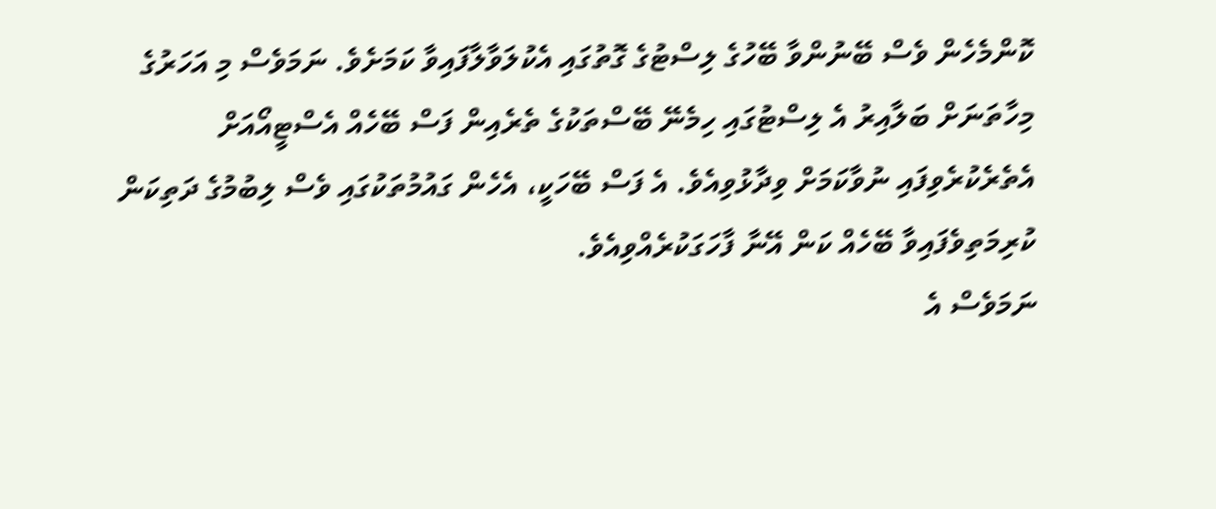ކޮންމެހެން ވެސް ބޭނުންވާ ބޭހުގެ ލިސްޓުގެ ގޮތުގައި އެކުލަވާލާފައިވާ ކަމަށެވެ. ނަމަވެސް މި އަހަރުގެ މިހާތަނަށް ބަލާއިރު އެ ލިސްޓުގައި ހިމެނޭ ބޭސްތަކުގެ ތެރެއިން ފަސް ބޭހެއް އެސްޓީއޯއަށް އެތެރެކުރެވިފައި ނުވާކަމަށް ވިދާޅުވިއެވެ. އެ ފަސް ބޭހަކީ، އެހެން ގައުމުތަކުގައި ވެސް ލިބުމުގެ ދަތިކަން ކުރިމަތިވެފައިވާ ބޭހެއް ކަން އޭނާ ފާހަގަކުރެއްވިއެވެ.
ނަމަވެސް އެ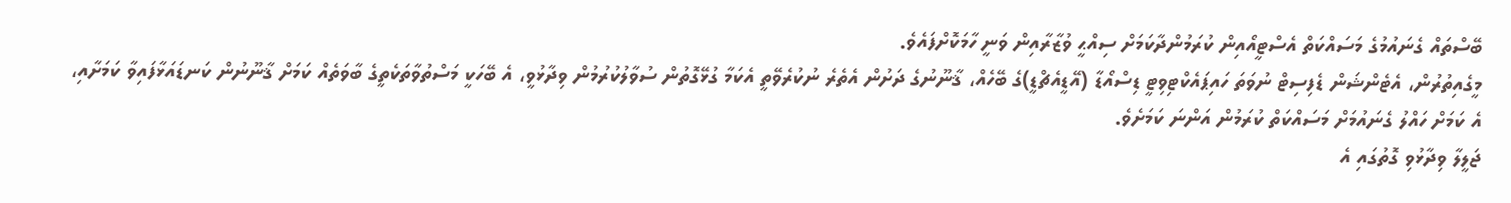ބޭސްތައް ގެނައުމުގެ މަސައްކަތް އެސްޓީއޯއިން ކުރަމުންދާކަމަށް ސިއްޙީ ވުޒާރާއިން ވަނީ ހާމަކޮށްފައެވެ.
މީގެއިތުރުން، އެޓެންޝަން ޑެފިސިޓް ނުވަތަ ހައިޕައެކްޓިވިޓީ ޑިސްއޯޑާ (އޭޑީއެޗްޑީ)ގެ ބޭހެއް، ޤާނޫނުގެ ދަށުން އެތެރެ ނުކުރެވޭތީ އެކަމާ ގުޅޭގޮތުން ސުވާލުކުރުމުން ވިދާޅުވީ، އެ ބޭހަކީ މަސްތުވާތަކެތީގެ ބާވަތެއް ކަމަށް ޤާނޫނުން ކަނޑައަޅާފައިވާ ކަމަށާއި، އެ ކަމަށް ހައްލު ގެނައުމަށް މަސައްކަތް ކުރަމުން އަންނަ ކަމަށެވެ.
ޖަލީލާ ވިދާޅުވި ގޮތުގައި އެ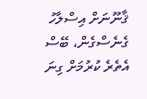ޤާނޫނަށް އިސްލާހު ގެނެސްގެން، ބޭސް އެތެރެ ކުރުމަށް ގިނަ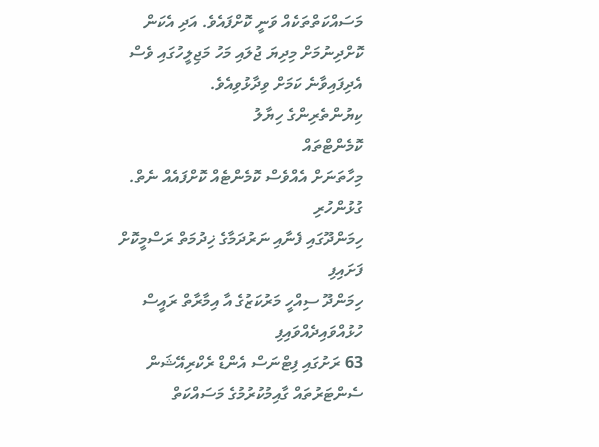މަސައްކަތްތަކެއް ވަނީ ކޮށްފައެވެ. އަދި އެކަން ކޮށްދިނުމަށް މިދިޔަ ޖުލައި މަހު މަޖިލީހުގައި ވެސް އެދިފައިވާނެ ކަމަށް ވިދާޅުވިއެވެ.
ކިޔުންތެރިންގެ ހިޔާލު
ކޮމެންޓްތައް
މިހާތަނަށް އެއްވެސް ކޮމެންޓެއް ކޮށްފައެއް ނެތް.
ގުޅުންހުރި
ހިމަންދޫގައި ފެނާއި ނަރުދަމާގެ ޚިދުމަތް ރަސްމީކޮށް ފަށައިފި
ހިމަންދޫ ސިއްހީ މަރުކަޒުގެ އާ އިމާރާތް ރައީސް ހުޅުއްވައިދެއްވައިފި
63 ރަށުގައި ފިޓްނަސް އެންޑް ރެކްރިއޭޝަން ސެންޓަރުތައް ގާއިމުކުރުމުގެ މަސައްކަތް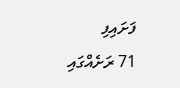ފަށައިފި
71 ރަށެއްގައި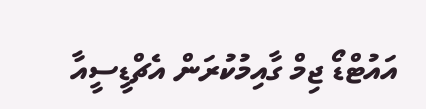އައުޓްޑޯ ޖިމް ގާއިމުކުރަން އެޗްޑީސީއާ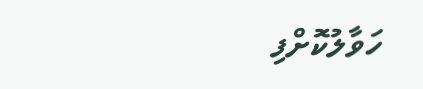ހަވާލުކޮށްފި